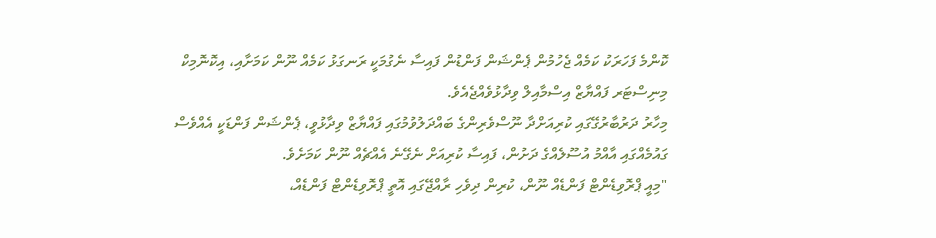ކޮންމެ ފަހަރަކު ކަމެއް ޖެހުމުން ޕެންޝަން ފަންޑުން ފައިސާ ނެގުމަކީ ރަނގަޅު ކަމެއް ނޫން ކަމަށާއި، އިކޮނޮމިކް މިނިސްޓަރ ފައްޔާޒް އިސްމާއިލް ވިދާޅުވެއްޖެއެވެ.
މިހާރު ދަރުބާރުގޭގައި ކުރިއަށްދާ ނޫސްވެރިންގެ ބައްދަލުވުމުގައި ފައްޔާޒް ވިދާޅުވީ، ޕެންޝަން ފަންޑަކީ އެއްވެސް ގައުމެއްގައި އާއްމު އުސޫލެއްގެ ދަށުން، ފައިސާ ކުރިއަށް ނެގޭނެ އެއްޗެއް ނޫން ކަމަށެވެ.
"މިއީ ޕްރޮވިޑެންޓް ފަންޑެއް ނޫން، ކުރިން ދިވެހި ރާއްޖޭގައި އޮތީ ޕްރޮވިޑެންޓް ފަންޑެއް،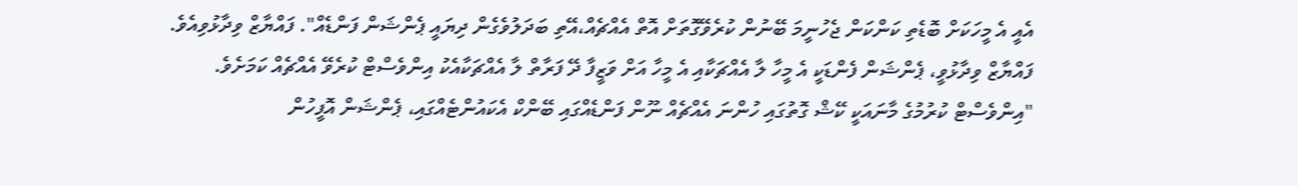އެއީ އެ މީހަކަށް ބޮޑެތި ކަންކަން ޖެހުނީމަ ބޭނުން ކުރެވޭގޮތަށް އޮތް އެއްޗެއް،އޭތި ބަދަލުވެގެން ދިޔައީ ޕެންޝަން ފަންޑެއް". ފައްޔާޒް ވިދާޅުވިއެވެ.
ފައްޔާޒް ވިދާޅުވީ، ޕެންޝަން ފެންޑަކީ އެ މީހާ ލާ އެއްޗަކާއި އެ މީހާ އަށް ވަޒީފާ ދޭ ފަރާތް ލާ އެއްޗަކާއެކު އިންވެސްޓް ކުރެވޭ އެއްޗެއް ކަމަށެވެ.
"އިންވެސްޓް ކުރުމުގެ މާނައަކީ ކޭޝް ގޮތުގައި ހުންނަ އެއްޗެއް ނޫން ފަންޑެއްގައި ބޭންކް އެކައުންޓެއްގައި، ޕެންޝަން އޮފީހުން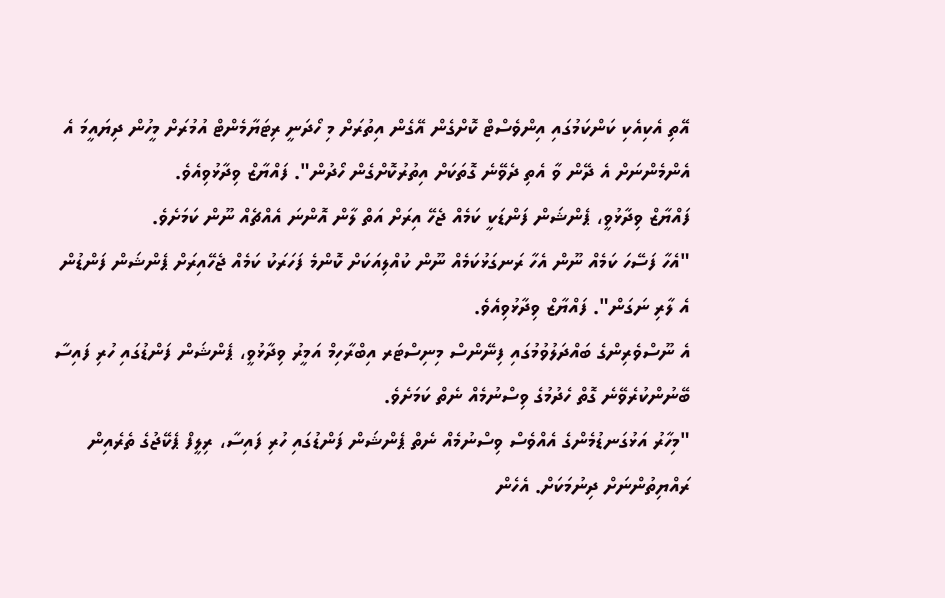އޭތި އެކިއެކި ކަންކަމުގައި އިންވެސްޓް ކޮށްގެން އޭގެން އިތުރަށް މި ހޯދަނީ ރިޓަޔާމެންޓް އުމުރަށް މީހުން ދިޔައީމަ އެ އެންމެންނަށް އެ ދޭން ވާ އެތި ދެވޭނެ ގޮތަކަށް އިތުރުކޮށްގެން ހޯދުން". ފައްޔާޒް ވިދާޅުވިއެވެ.
ފައްޔާޒް ވިދާޅުވީ، ޕެންޝަން ފަންޑަކީ ކަމެއް ޖެހޭ އިރަށް އަތް ލާން އޮންނަ އެއްޗެއް ނޫން ކަމަށެވެ.
"އެހާ ފަސޭހަ ކަމެއް ނޫން އެހާ ރަނގަޅުކަމެއް ނޫން ކުއްލިއަކަށް ކޮންމެ ފަހަރަކު ކަމެއް ޖެހޭއިރަށް ޕެންޝަން ފަންޑުން އެ ލާރި ނަގަން". ފައްޔާޒް ވިދާޅުވިއެވެ.
އެ ނޫސްވެރިންގެ ބައްދަލުވުމުގައި ފިނޭންސް މިނިސްޓަރ އިބްރާހިމް އަމީރު ވިދާޅުވީ، ޕެންޝަން ފަންޑުގައި ހުރި ފައިސާ ބޭނުންކުރެވޭނެ ގޮތް ހެދުމުގެ ވިސްނުމެއް ނެތް ކަމަށެވެ.
"މިހާރު އަޅުގަނޑުމެންގެ އެއްވެސް ވިސްނުމެއް ނެތް ޕެންޝަން ފަންޑުގައި ހުރި ފައިސާ، ރިލީފް ޕެކޭޖުގެ ތެރެއިން ރައްޔިތުންނަށް ދިނުމަކަށް. އެހެން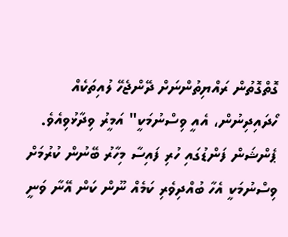ގޮތްގޮތުން ރައްޔިތުންނަށް ދޭންޖެހޭ ލުއިތަކެއް ހޯދައިދިނުން، އެއީ ވިސްނުމަކީ" އަމީރު ވިދާޅުވިއެވެ.
ޕެންޝަން ފަންޑުގައި ހުރި ފައިސާ މިހާރު ބޭނުން ކުރުމަށް ވިސްނުމަކީ އެހާ ބުއްދިވެރި ކަމެއް ނޫން ކަން އޭނާ ވަނީ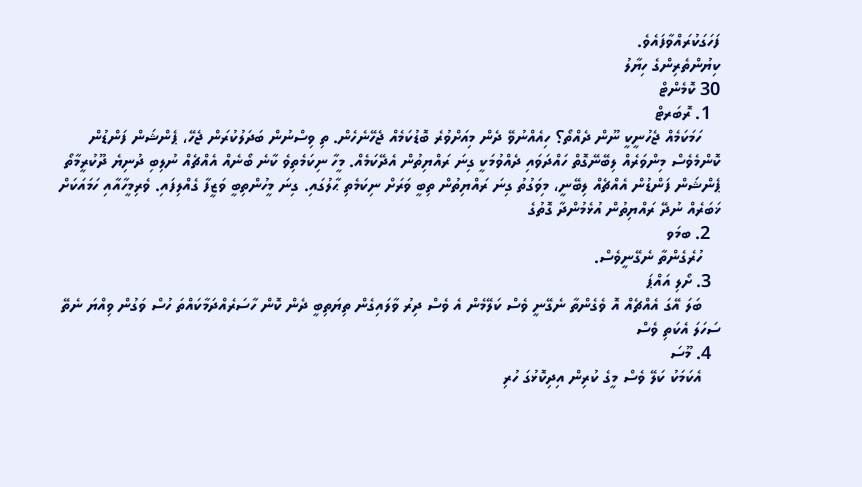ފަހަގަކުރައްވާފައެވެ.
ކިޔުންތެރިންގެ ހިޔާލު
30 ކޮމެންޓް
  1. ރޮބަރޓް
    ހަމަކަމެއް ޖެހުނީކީ ނޫން ދެއްތޯ؟ ހިއެއްނުވޭ ދެން މިއަށްވުރެ ބޮޑުކަމެއް ޖެހޭނެހެން. ތި ވިސްނުން ބަދަލުކުރަން ޖެހޭ، ޕެންޝަން ފަންޑުން ކޮންމެވެސް މިންވަރެއް ލިބޭނޭގޮތް ހައްދަވައި ދެއްވުމަކީ ގިނަ ރައްޔިތުން އެދޭކަމެއް. މީހާ ނިކަމެތިވެ ކާނެ ބޯނެއް އެއްޗެއް ނުލިބި ދުނިޔެ ދޫކުރީމާތޯ ޕެންޝަން ފަންޑުން އެއްޗެއް ލިބޭނީ، މިވަގުތު ގިނަ ރައްޔިތުން ތިބީ ވަރަށް ނިކަމެތި ޙާލުގައި. ގިނަ މީހުންތިބީ ވަޒީފާ ގެއްލިފައި. ވެރިމީހާއާއި ހަމައަކަށް ޚަބަރެއް ނުދޭ ރައްޔިތުން އުޅެމުންދާ ގޮތުގެ
  2. ބމަވ
    ހުރެގެންތާ ނެގޭނީވެސް.
  3. ށޯލި އައްޕަ
    ބަލަ އޭގަ އެއްޗެއް އޮ ވެގެންތާ ނެގޭނީ ވެސް ކަލޭމެން އެ ވެސް ދިރު ވާލައިގެން ތިޔަތިބީ ދެން ކޮން ހާސަރެއްދަމާކައްތަ ހުސް ވަގުން ވިއްޔަ ނެތޭ ސަހަލަ އެކަތި ވެސް
  4. މޫސަ
    އެކަމަކު ކަލޭ ވެސް މީގެ ކުރިން އިދިކޮޅުގަ ހުރި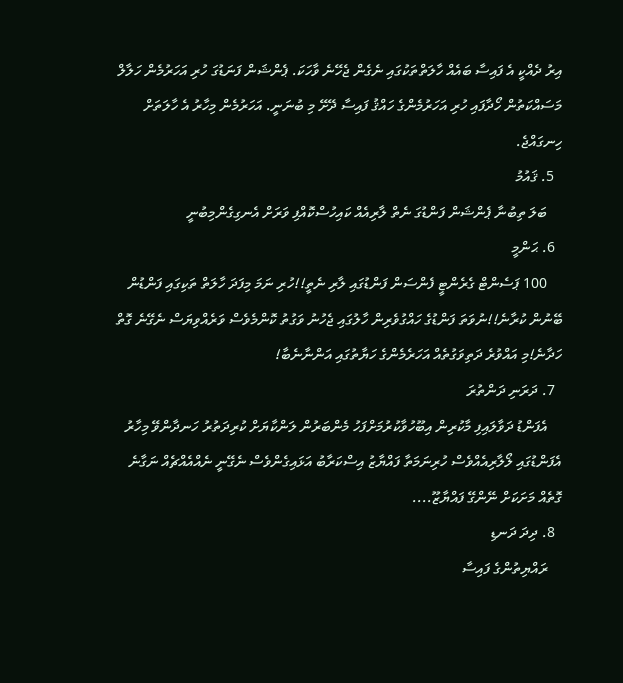އިރު ދެއްކީ އެ ފައިސާ ބައެއް ހާލަތްތަކުގައި ނެގެން ޖެހޭނެ ވާހަކަ. ޕެންޝަން ފަނަޑުގަ ހުރި އަހަރުމެން ހަލާލް މަސައްކަތުން ހޯދާފައި ހުރި އަހަރުމެންގެ ހައްޤު ފައިސާ ދޭށޭ މި ބުނަނީ. އަހަރުމެން މިހާރު އެ ހާލަތަށް ހިނގައްޖެ.
  5. ޤައުމު
    ބަލަ ތިބުނާ ޕެންޝަން ފަންޑުގަ ނެތް ލާރިއެއް ކައިހުސްކޮއްފި ވަރަށް އެނގިގެންމިބުނީ
  6. ޙަންމީ
    100 ޕަސެންޓް ގެރެންޓީ ފެންސަން ފަންޑުގައި ލާރި ނެތީ!!ހުރި ނަމަ މިފަދަ ހާލަތް ތަކިގައި ފަންޑުން ބޭނުން ކުރާނެ!!ނުވަތަ ފަންޑުގެ ހައްގުވެރިން ހާލުގައި ޖެހުނު ވަގުތު ކޮންމެވެސް ވަރެއްވިޔަސް ނެގޭނެ ގޮތް ހަދާނެ!މި އައްވުރެ ދަތިވަގުތެއް އަހަރެމެންގެ ހަޔާތުގައި އަންނާނެބާ!
  7. ދަރަނި ދަންތުރަ
    އެފަންޑު ދަވާލައިފި މާކުރިން އިބޫހުވާކުރުމަށްފަހު މެންބަރުން ލަންކާޔަށް ކުރިދަތުރު ހަނދާންވޭ މިހާރު އެފަންޑުގައި ލޯލާރިއެއްވެސް ހުރިނަމަތާ ފައްޔާޒު އިސްކަރާބު އަޅައިގެންވެސް ނެގޭނީ ނެއްއެއްޗެއް ނަގާނެ ގޮތެއް މަށަކަށް ނޭންގޭ ފައްޔާޒޫ....
  8. ދިދަ ދަނޑި
    ރައްޔިތުންގެ ފައިސާ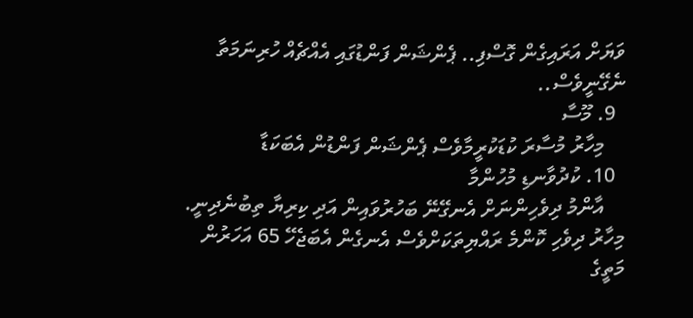ވަޔަށް އަރައިގެން ގޮސްފި.. ޕެންޝަން ފަންޑުގައި އެއްޗެއް ހުރިނަމަތާ ނެގޭނީވެސް..
  9. މޫސާ
    މިހާރު މުސާރަ ކުޑަކުރީމާވެސް ޕެންޝަން ފަންޑުން އެބަކަޑާ
  10. ކުދުވާނޑި މުހުންމާ
    އާންމު ދިވެހިންނަށް އެނގޭނޭ ބަހުރުވައިން އަދި ކިރިޔާ ތިބުނެދިނީ. މިހާރު ދިވެހި ކޮންމެ ރައްޔިތަކަށްވެސް އެނގެން އެބަޖެހޭ 65 އަހަރުން މަތީގެ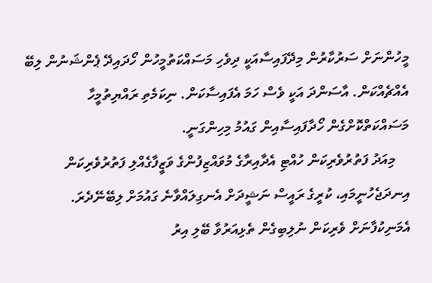މީހުންނަށް ސަރުކާރުން މިދޭފައިސާއަކީ ދިވެހި މަސައްކަތުމީހުން ހޯދައިދޭ ޕެންޝަނުން ލިބޭ އެއްޗެއްކަން. އާސަންދަ އަކީ ވެސް ހަމަ އެފައިސާކަން. ނިކަމެތި ރައްޔިތުމީހާ މަސައްކަތްކޮށްގެން ހޯދާފައިސާއިން ގައުމު މިހިންގަނީ.
    މިއަދު ފަތުރުވެރިކަން ހުއްޓި އެދާއިރާގެ މުވައްޒިފުންގެ ވަޒީފާގެއްލި ފަތުރުވެރިކަން އިނދަޖެހުނީމައި، ކުރީގެ ރައީސް ނަޝީދަށް އެނގިލައްވާނެ ގައުމަށް ލިބޭނޭދެރަ. އެމަނިކުފާނަށް ވެރިކަން ނުލިބިގެން ތެޅިއަރުވާ ބޭލި އިރު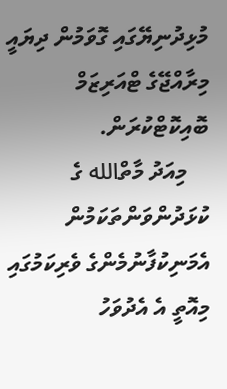މުޅިދުނިޔޭގައި ގޮވަމުން ދިޔައީ މިރާއްޖޭގެ ޓްއަރިޒަމް ބޮއިކޮޓްކުރަން.
    މިއަދު މާތްالله ގެ ކުޅަދުންވަންތަކަމުން އެމަނިކުފާނުމެންގެ ވެރިކަމުގައި މިއޮތީ އެ އެދުވަހު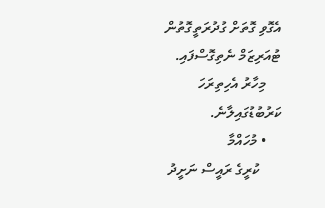އެގޮވި ގޮތަށް ގުދުރަތީގޮތުން ޓުއަރިޒަމް ނެތިގޮސްފައި.
    މިހާރު އެހިތިރަހަ ކަރުބުޑުގައިލާނެ.
    • މުހައްމާ
      ކުރީގެ ރައީސް ނަށީދު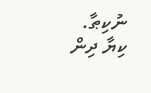ނުކިޠާ. ކިޔާ ދިން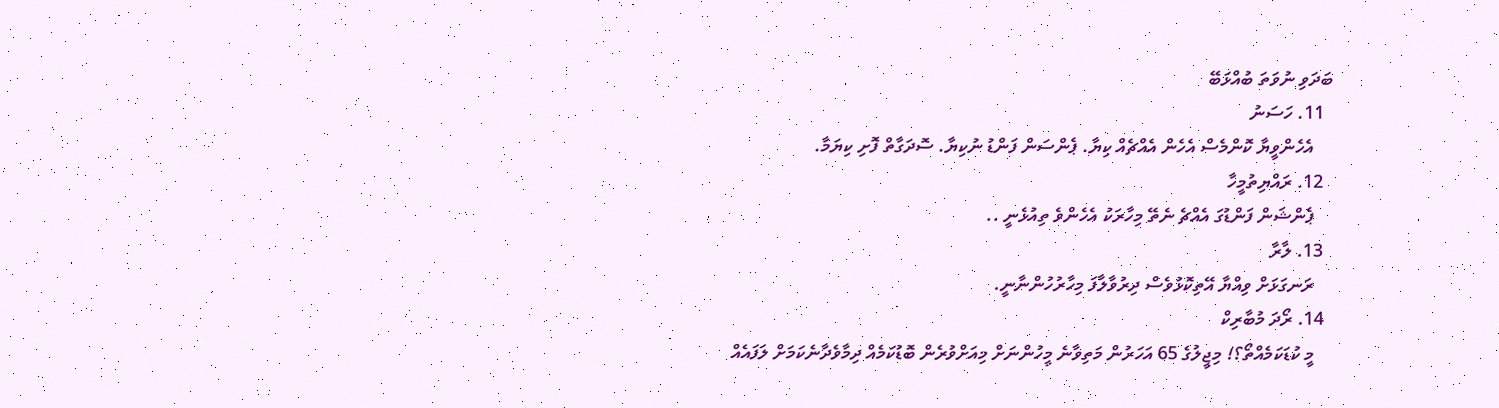ބަދަވި ނުވަތަ ބުއްޅަބޭ
  11. ހަސަނު
    އެހެންވީޔާ ކޮންމެސް އެހެން އެއްޗެއް ކިޔާ. ޕެންސަން ފަންޑު ނުކިޔާ. ސޮދަގާތް ފޮށި ކިޔަމާ.
  12. ރައްޔިތުމީހާ
    ޕެންޝަން ފަންޑުގަ އެއްޗެ ނެތޭ މިހާރަކު އެހެންވެ ތިއުޅެނީ ..
  13. ލާރާ
    ރަނގަޅަށް ވިއްޔާ އޭތިކޮޅުވެސް ދިރުވާލާފަ މިހާރުހުންނާނީ.
  14. ރޯދަ މުބާރިކް
    މީ ކުޑަކަމެއްތޯ؟! މިޖީލުގެ 65 އަހަރުން މަތިވާނެ މީހުންނަށް މިއަށްވުރެން ބޮޑުކަމެއް ދިމާވެދާނެކަމަށް ލަފައެއް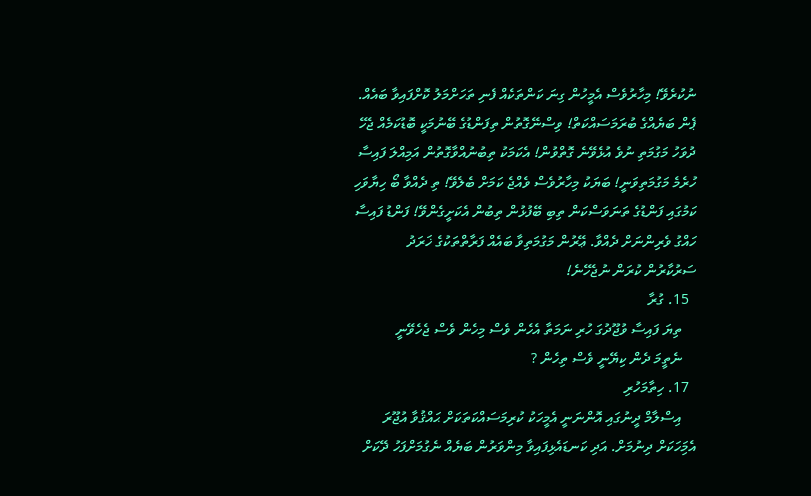ނުކުރެވޭ! މިހާރުވެސް އެމީހުން ގިނަ ކަންތަކެއް ފެނި ތަހަށްމަލު ކޮށްފައިވާ ބައެއް. ޕެން ބަޔެއްގެ ބުރަމަސައްކަތް! ވިސްނޭގޮތުން ތިފަންޑުގެ ބޭނުމަކީ ބޮޑުކަމެއް ޖެހޭ ދުވަހު މަގުމަތި ނުވެ އުޅެވޭނެ ގޮތްވުން! އެކަމަކު ތިބުނުއްވާގޮތުން އަމިއްލަ ފައިސާ ހުރެމެ މަގުމަތިވަނީ! ބަޔަކު މިހާރުވެސް ވެއްޖެ ކަމަށް ބެލެވޭ! ތި ދެއްވާ ބޯ ހިޔާވަހި ކަމުގައި ފަންޑުގެ ތަނަވަސްކަން ތިބި ބޭފުޅުން ތިބުން އެކަށީގެންވޭ! ފަންޑު ފައިސާ ހައްގު ވެރިންނަށް ދެއްވާ. ޢޭރުން މަގުމަތިވާ ބައެއް ފަރާތްތަކުގެ ޚަރަދު ސަރުކާރުން ކުރަން ނުޖެހޭނެ!
  15. ގުރާ
    ތިޔަ ފައިސާ ވުޖޫދުގަ ހުރި ނަމަތާ އެހެން ވެސް މިހެން ވެސް ޖެހެވޭނީ
    ނެތީމަ ދެން ކިޔޭނީ ވެސް ތިހެން ?
  17. ހިތާމަހުރި
    އިސްލާމް ދީނުގައި އޮންނަނީ އެމީހަކު ކުރިމަސައްކަތަކަށް ޙައްޤުވާ އުޖޫރަ އެމަިހަކަށް ދިނުމަށް. އަދި ކަނޑައެޅިފައިވާ މިންވަރުން ބަޔެއް ނެގުމަށްފަހު ދޭކަށް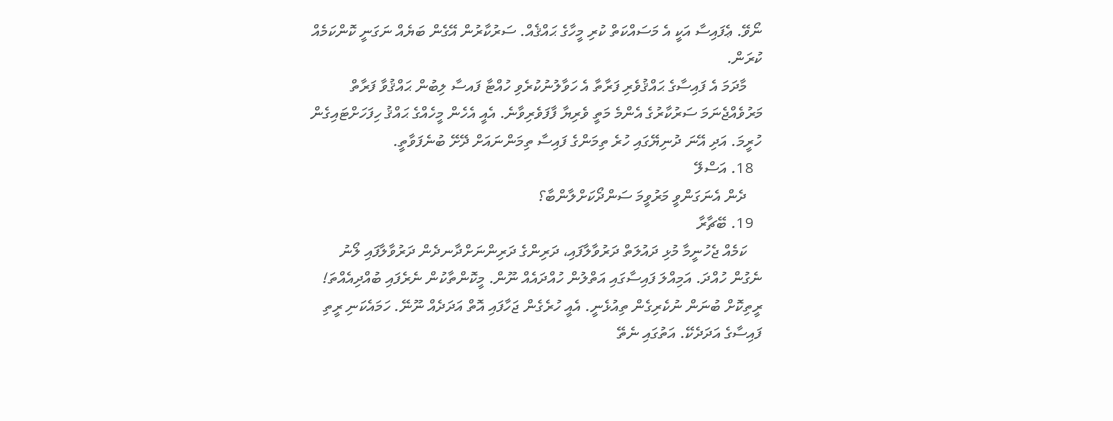ނޯވޭ. ޢެފައިސާ އަކީ އެ މަސައްކަތް ކުރި މީހާގެ ޙައްޤެއް. ސަރުކާރުން އޭގެން ބަޔެއް ނަގަނީ ކޮންކަމެއް ކުރަން.
    މާދަމަ އެ ފައިސާގެ ޙައްޤުވެރި ފަރާތާ އެ ހަވާލުނުކުރެވި ހުއްޓާ ފައސާ ލިބުން ޙައްޤުވާ ފަރާތް މަރުވެއްޖެނަމަ ސަރުކާރުގެ އެންމެ މަތީ ވެރިޔާ ފާފަވެރިވާނެ. އެއީ އެހެން މީހެއްގެ ޙައްޤު ހިފަހަށްޓައިގެން ހުރީމަ. އަދި އޭނަ ދުނިޔޭގައި ހުރެ ތިމަންގެ ފައިސާ ތިމަންނައަށް ދޭށޭ ބުނެފަވާތީ.
  18. އަސްލޭ
    ދެން އެނަގަންވީ މަރުވީމަ ސަންދޯކަށްލާންބާ؟
  19. ބޭޗާރާ
    ކަމެއް ޖެހުނީމާ މުޅި ދައުލަތް ދަރުވާލާފައި، ދަރިންގެ ދަރިންނަށްދާނދެން ދަރުވާލާފައި ލޯނު ނެގުން ހުއްދަ. އަމިއްލަ ފައިސާގައި އަތްލުން ހުއްދައެއް ނޫން. މީކޮންތާކުން ނެރެފައި ބުއްދިއެއްތަ! ރީތިކޮށް ބުނަން ނުކެރިގެން ތިއުޅެނީ. އެއީ ހުރެގެން ޖަހާފައި އޮތް އަދަދެއް ނޫނޭ. ހަމައެކަނި ރީތި ފައިސާގެ އަދަދެކޭ. އަތުގައި ނެތޭ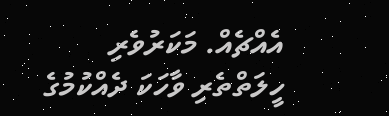އެއްޗެއް. މަކަރުވެރި ހީލަތްތެރި ވާހަކަ ދެއްކުމުގެ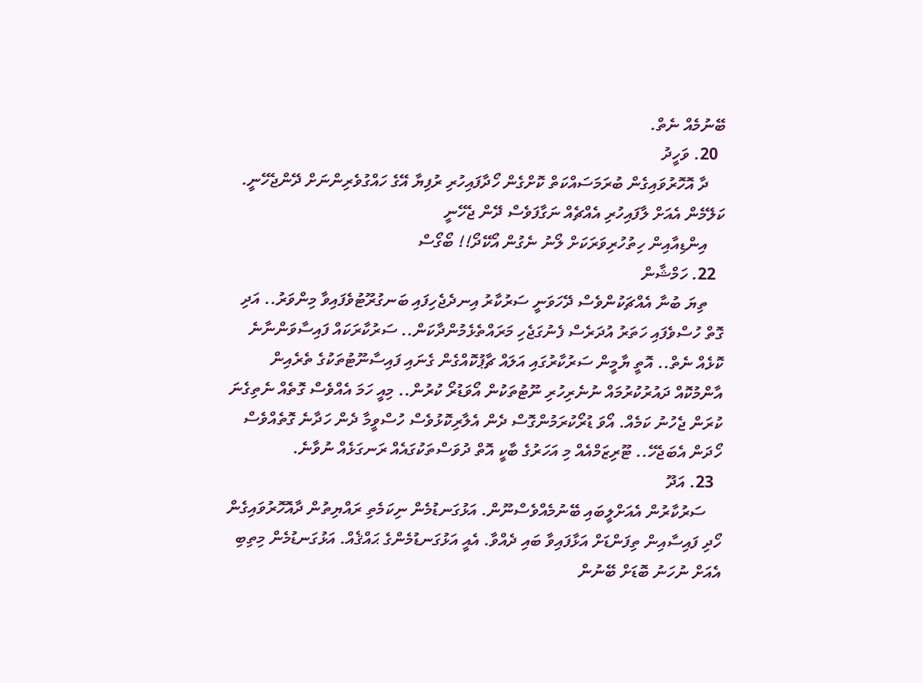ބޭނުމެއް ނެތް.
  20. ވަހީދު
    ދާ އޮހޮރުވައިގެން ބުރަމަސައްކަތް ކޮށްގެން ހޯދާފައިހުރި ރުފިޔާ އޭގެ ހައްގުވެރިންނަށް ދޭންޖެހޭނީ. ކަލޭމެން އެއަށް ލާފައިހުރި އެއްޗެއް ނަގާފަވެސް ދޭން ޖެހޭނީ
    އިންޑިއާއިން ހިތުހުރިވަރަކަށް ލޯނު ނެގުން އޯކޭދޯ!! ބޯގޯސް
  22. ހަމްޝާން
    ތިޔަ ބުނާ އެއްޗަކުންވެސް ދޭހަވަނީ ސަރުކާރު އިނދެޖެހިފައި ބަނގުރޫޓުވެފައިވާ މިންވަރު.. އަދި ގޮތް ހުސްވެފައި ހަތަރު އުދަރެސް ފެނުގަޖެހި މަރައްތެޅެމުންދާކަން.. ސަރުކާރަކައް ފައިސާވަންނާނެ ކޮޅެއް ނެތް.. އޮތީ ޔާމީން ސަރުކާރުގައި އަލައް ޗާޕުކޮއްގެން ގެނައި ފައިސާނޫޓުތަކުގެ ތެރެއިން އާންމުކޮއް ދައުރުކުރުމައް ނުނެރިހުރި ނޫޓުތަކުން އޯވަޑުރޯ ކުރުން.. މިއީ ހަމަ އެއްވެސް ގޮތެއް ނެތިގެނަ ކުރަން ޖެހުނު ކަމެއް. އޯވަ ޑުރޯކުރަމުންގޮސް ދެން އެލާރިކޮޅުވެސް ހުސްވީމާ ދެން ހަދާނެ ގޮތެއްވެސް ހޯދަން އެބަޖެހޭ.. ޓޫރިޒަމްއެއް މި އަހަރުގެ ބާކީ އޮތް ދުވަސްތަކުގައެއް ރަނގަޅެއް ނުވާނެ.
  23. އަދޫ
    ސަރުކާރުން އެއަށްލީބައި ބޭނުމެއްވެސްނޫން. އަޅުގަނޑުމެން ނިކަމެތި ރައްޔިތުން ދާއޮހޮރުވައިގެން ހޯދި ފައިސާއިން ތިފަންޑަށް އަޅާފައިވާ ބައި ދެއްވާ. އެއީ އަޅުގަނޑުމެންގެ ޙައްޤެއް. އަޅުގަނޑުމެން މިތިބި އެއަށް ނުހަނު ބޮޑަށް ބޭނުން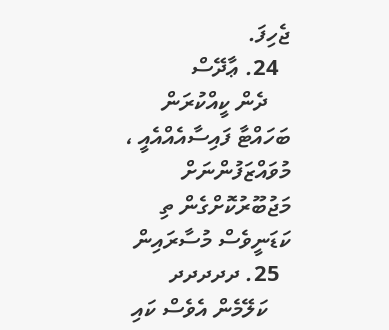ޖެހިފަ.
  24. ޢާދޭސް
    ދެން ކީއްކުރަން ބަހައްޓާ ފައިސާއެއްއެއީ ، މުވައްޒަފުންނަށް މަޖުބޫރުކޮށްގެން ތި ކަޑަނީވެސް މުސާރައިން
  25. ދދދދދ
    ކަލޭމެން އެވެސް ކައި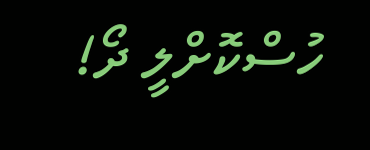ހުސްކޮށްލީ ދޯ!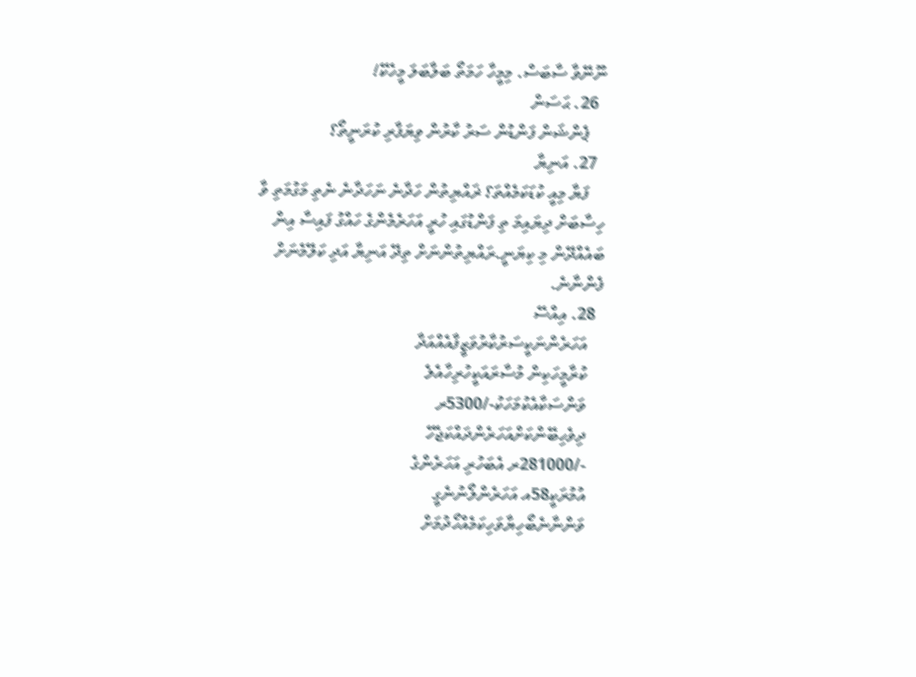ނޫނޭވާ ސާބަސް. މިމީހާ ހަމަތޯ ބަލާބަލަ މީހެކޭ!
  26. ޙަސަން
    ޕެންޝަން ފަންޑުން ސަރު ކާރުން ވިޔަފާރި ކުރަނީތޯ؟
  27. އަނިޔާ
    ފަޔާ މިއީ ކުޑަކަމެއްތަ؟ ޜައްޔިތުން ހަދާނެ ނަހަދާނެ ނެތި މަގުމަތި ވާ ހިސާބަށް ދިޔައިމަ ތި ފަންޑުގައި ހުރީ އަހަރެމެންގެ ހައްގު ފައިސާ އިން ބައެއްދޭން މި ކިޔަނީ.ރައްޔިތުންނަށް ތިދޭ އަނިޔާ އަދި ކަލޭމެނަށް ފެންނާނެ.
  28. އިއްސޭ
    އަހަރެންނަކީސަރުކާރުވަޒީފާއެއްއަދާ
    ކުރާމީހަކިން މުސާރައަކީހުރިހާއެލެ
    ވަންސަކާއެކުމަހަކު-/5300ރ
    ދިވެހިބޭންކަށްއަހަރެންދައްކަޖެހޭ
    -/281000ރ އެބަހުރި އަހަރެންގެ
    އުމުރަކީ58އ އަހަރެންލޯނުނެގީ
    ވަންނާނެބޯހިޔާވަހިކަމެއްހޯދުމަށް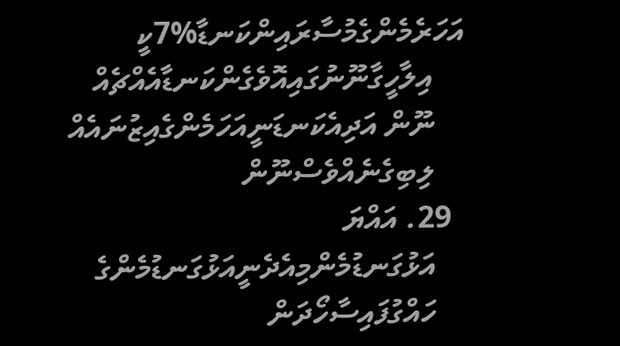އަހަރެމެންގެމުސާރައިންކަނޑާ%7ކީ
    އިލާހީގާނޫނުގައިއޮވެގެންކަނޑާއެއްޗެއް
    ނޫން އަދިއެކަނޑަނީއަހަމެންގެއިޒުނައެއް
    ލިބިގެނެއްވެސްނޫން
  29. އައްޔަ
    އަޅުގަނޑުމެންމިއެދެނީއަޅުގަނޑުމެންގެ
    ހައްގުފައިސާހޯދަން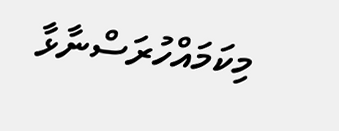މިކަމައްހުރަސްނާޅާ